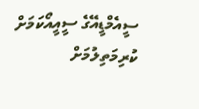ސީއެމްޑީއޭގެ ސީއީއޯކަމަށް ކުރިމަތިލުމަށް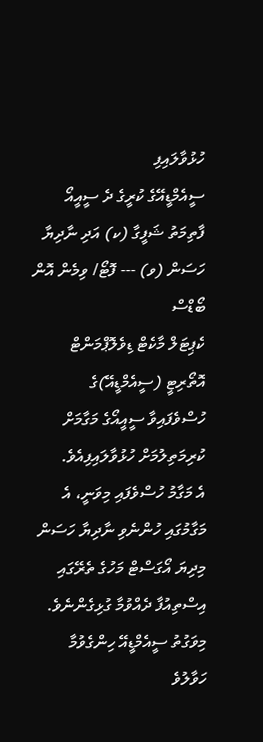ހުޅުވާލައިފި
ސީއެމްޑީއޭގެ ކުރީގެ ދެ ސީއީއޯ ފާތިމަތު ޝަފީގާ (ކ) އަދި ނާދިޔާ ހަސަން (ވ) --- ފޮޓޯ/ ވިމެން އޮން ބޯޑްސް
ކެޕިޓަލް މާކެޓް ޑިވެލޮޕްމަންޓް އޮތޯރިޓީ (ސީއެމްޑީއޭ)ގެ ހުސްވެފައިވާ ސީއީއޯގެ މަގާމަށް ކުރިމަތިލުމަށް ހުޅުވާލައިފިއެވެ.
އެ މަގާމު ހުސްވެފައި މިވަނީ، އެ މަގާމުގައި ހުންނެވި ނާދިޔާ ހަސަން މިދިޔަ އޯގަސްޓް މަހުގެ ތެރޭގައި އިސްތިއުފާ ދެއްވުމާ ގުޅިގެންނެވެ.
މިވަގުތު ސީއެމްޑީއޭ ހިންގެވުމާ ހަވާލުވެ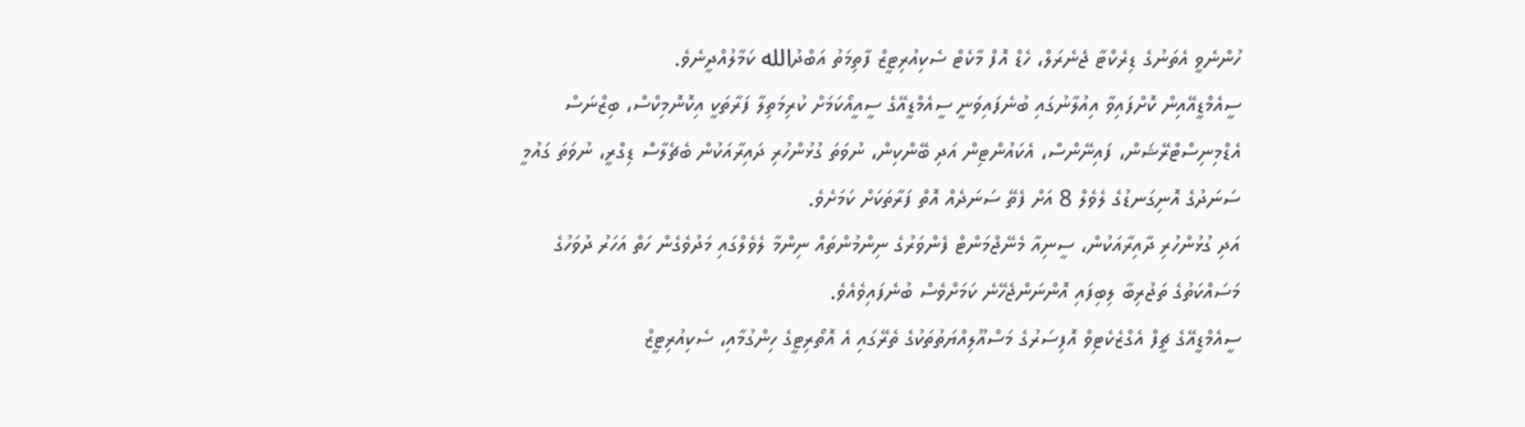ހުންނެވީ އެތަނުގެ ޑިރެކްޓާ ޖެނެރަލް، ހެޑް އޮފް މާކެޓް ސެކިއުރިޓީޒް ފާތިމަތު އަބްދުالله ކަމާލުއްދީނެވެ.
ސީއެމްޑީއޭއިން ކޮށްފައިވާ އިއުލާނުގައި ބުނެފައިވަނީ ސީއެމްޑީއޭގެ ސީއީއޯކަމަށް ކުރިމަތިލާ ފަރާތަކީ އިކޮނޮމިކްސް، ބިޒްނަސް އެޑްމިނިސްޓްރޭޝަން، ފައިނޭންސް، އެކައުންޓިން އަދި ބޭންކިން، ނުވަތަ ގުޅުންހުރި ދައިރާއަކުން ބެޗެލާސް ޑިގްރީ، ނުވަތަ ގައުމީ ސަނަދުގެ އޮނިގަނޑުގެ ލެވެލް 8 އަށް ފެތޭ ސަނަދެއް އޮތް ފަރާތަކަށް ކަމަށެވެ.
އަދި ގުޅުންހުރި ދާއިރާއަކުން، ސީނިއާ މެނޭޖްމަންޓް ފެންވަރުގެ ނިންމުންތައް ނިންމާ ލެވެލްގައި މަދުވެގެން ހަތް އަހަރު ދުވަހުގެ މަސައްކަތުގެ ތަޖުރިބާ ލިބިފައި އޮންނަންޖެހޭނެ ކަމަށްވެސް ބުނެފައިވެއެވެ.
ސީއެމްޑީއޭގެ ޗީފް އެގްޒެކެޓިވް އޮފިސަރުގެ މަސްއޫލިއްޔަތުތަކުގެ ތެރޭގައި އެ އޮތޯރިޓީގެ ހިންގުމާއި، ސެކިއުރިޓީޒް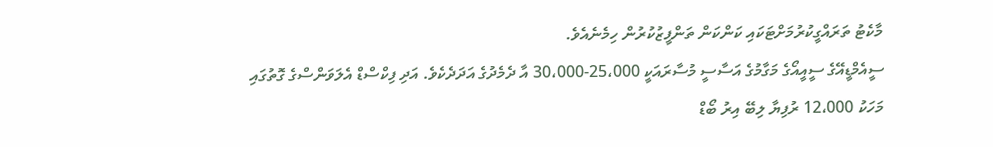މާކެޓު ތަރައްގީކުރުމަށްޓަކައި ކަންކަން ތަންފީޒުކުރުން ހިމެނެއެވެ.
ސީއެމްޑީއޭގެ ސީއީއޯގެ މަގާމުގެ އަސާސީ މުސާރައަކީ 25،000-30،000 އާ ދެމެދުގެ އަދަދެކެވެ. އަދި ފިކްސްޑް އެލަވަންސްގެ ގޮތުގައި މަހަކު 12،000 ރުފިޔާ ލިބޭ އިރު ބޯޑް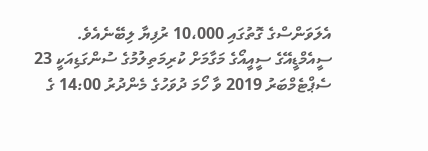އެލަވަންސްގެ ގޮތުގައި 10،000 ރުފިޔާ ލިބޭނެއެވެ.
ސީއެމްޑީއޭގެ ސީއީއޯގެ މަގާމަށް ކުރިމަތިލުމުގެ ސުންގަޑިއަކީ 23 ސެޕްޓެމްބަރު 2019 ވާ ހޯމަ ދުވަހުގެ މެންދުރު 14:00 ގެ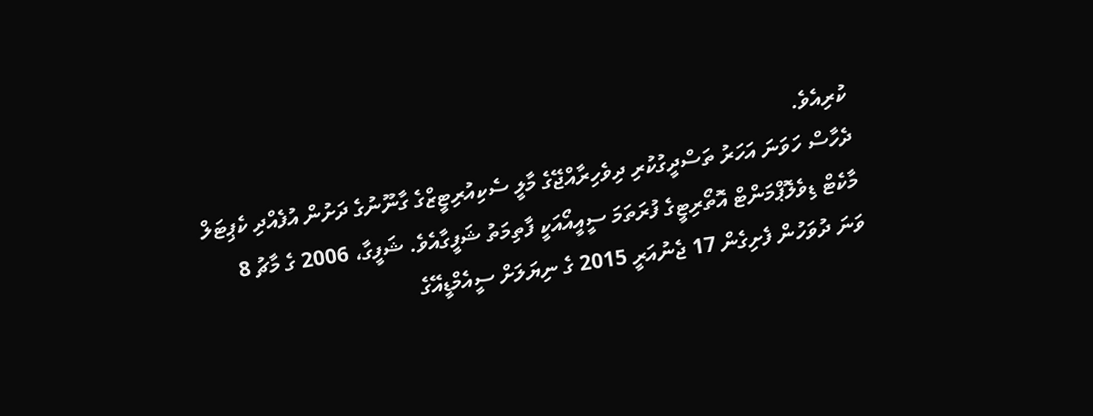ކުރިއެވެ.
ދެހާސް ހަވަނަ އަހަރު ތަސްދީގުކުރި ދިވެހިރާއްޖޭގެ މާލީ ސެކިއުރިޓީޒްގެ ގާނޫނުގެ ދަށުން އުފެއްދި ކެޕިޓަލް މާކެޓް ޑިވެލޮޕްމަންޓް އޮތޯރިޓީގެ ފުރަތަމަ ސީއީއޯއަކީ ފާތިމަތު ޝަފީގާއެވެ. ޝަފީގާ، 2006 ގެ މާޗު 8 ވަނަ ދުވަހުން ފެށިގެން 17 ޖެނުއަރީ 2015 ގެ ނިޔަލަށް ސީއެމްޑީއޭގެ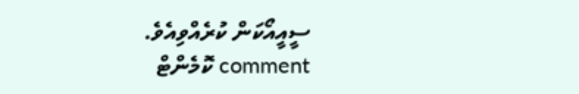ސީއީއޯކަން ކުރެއްވިއެވެ.
comment ކޮމެންޓް